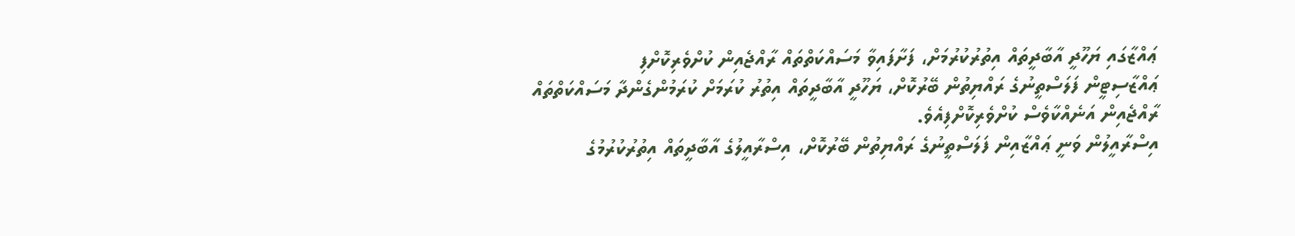ޢައްޒާގައި ޔަހޫދީ އާބާދީތައް އިތުރުކުރުމަށް، ފަށާފައިވާ މަސައްކަތްތައް ރާއްޖެއިން ކުށްވެރިކޮށްފި
ޢައްޒާސިޓީން ފަލަސްތީނުގެ ރައްޔިތުން ބޭރުކޮށް، ޔަހޫދީ އާބާދީތައް އިތުރު ކުރަމަށް ކުރަމުންގެންދާ މަސައްކަތްތައް ރާއްޖެއިން އަނެއްކާވެސް ކުށްވެރިކޮށްފިއެވެ.
އިސްރާއީލުން ވަނީ ޢައްޒާއިން ފަލަސްތީނުގެ ރައްޔިތުން ބޭރުކޮށް، އިސްރާއީލުގެ އާބާދީތައް އިތުރުކުރުމުގެ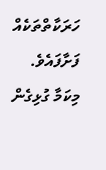ހަރަކާތްތަކެއް ފަށާފައެވެ. މިކަމާ ގުޅިގެން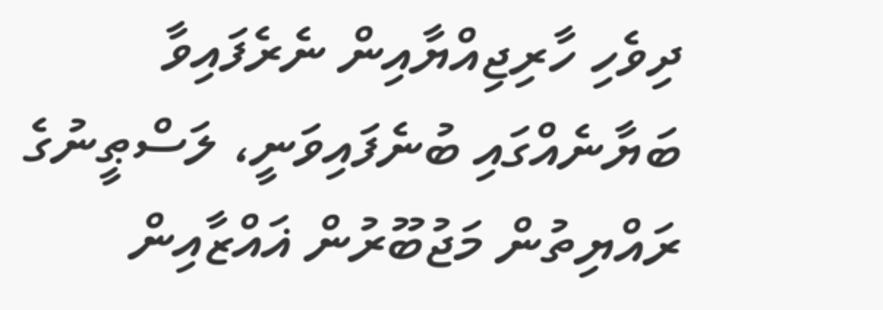ދިވެހި ހާރިޖިއްޔާއިން ނެރެފައިވާ ބަޔާނެއްގައި ބުނެފައިވަނީ، ލަސްޠީނުގެ ރައްޔިތުން މަޖުބޫރުން ޣައްޒާއިން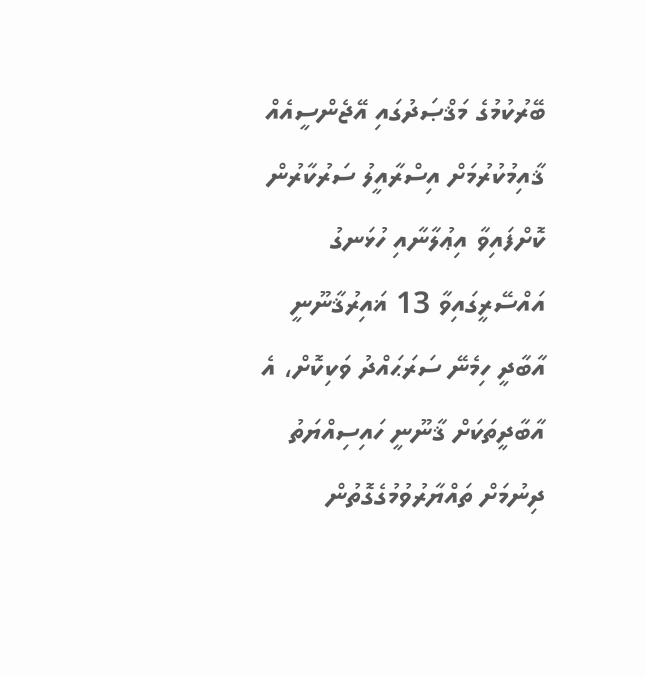ބޭރުކުމުގެ މަޤްޞަދުގައި އޭޖެންސީއެއް ޤާއިމުކުރުމަށް އިސްރާއީލު ސަރުކާރުން ކޮށްފައިވާ އިޢުލާނާއި ހުޅަނގު އައްސޭރީގައިވާ 13 ޣައިރުޤާނޫނީ އާބާދީ ހިމެނޭ ސަރަޙައްދު ވަކިކޮށް، އެ އާބާދީތަކަށް ޤާނޫނީ ހައިސިއްޔަތު ދިނުމަށް ތައްޔާރުވުމުގެގޮތުން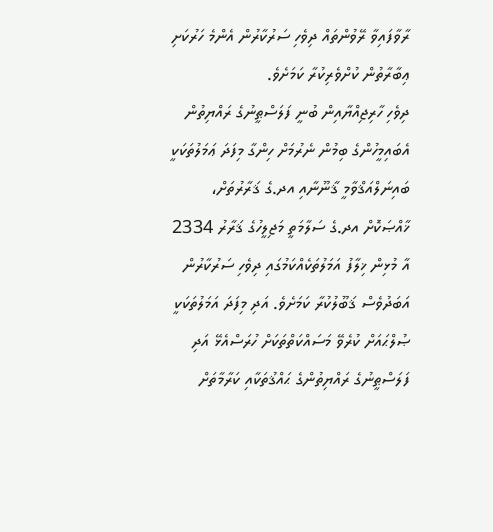ރާވާފައިވާ ރޭވުންތައް ދިވެހި ސަރުކާރުން އެންމެ ހަރުކަށި ޢިބާރާތުން ކުށްވެރިކުރާ ކަމަށެވެ.
ދިވެހި ހާރިޖިއްޔާއިން ބުނީ ފަލަސްޠީނުގެ ރައްޔިތުން އެބައިމީހުންގެ ބިމުން ނެރުމަށް ހިންގާ މިފަދަ ޢަމަލުތަކަކީ ބައިނަލްއަޤްވާމީ ޤާނޫނާއި އދ.ގެ ޤަރާރުތަށް، ޚާއްޞަކޮށް އދ.ގެ ސަލާމަތީ މަޖިލީހުގެ ޤަރާރު 2334 އާ މުޅިން ޚިލާފު އަމަލުތަކެއްކަމުގައި ދިވެހި ސަރުކާރުން އަބަދުވެސް ޤަބޫލުކުރާ ކަމަށެވެ. އަދި މިފަދަ އަމަލުތަކަކީ ޞުލްޙައަށް ކުރެވޭ މަސައްކަތްތަކަށް ހުރަސްއެޅޭ އަދި ފަލަސްޠީނުގެ ރައްޔިތުންގެ ޙައްޤުތަކާއި ކަރާމާތަށް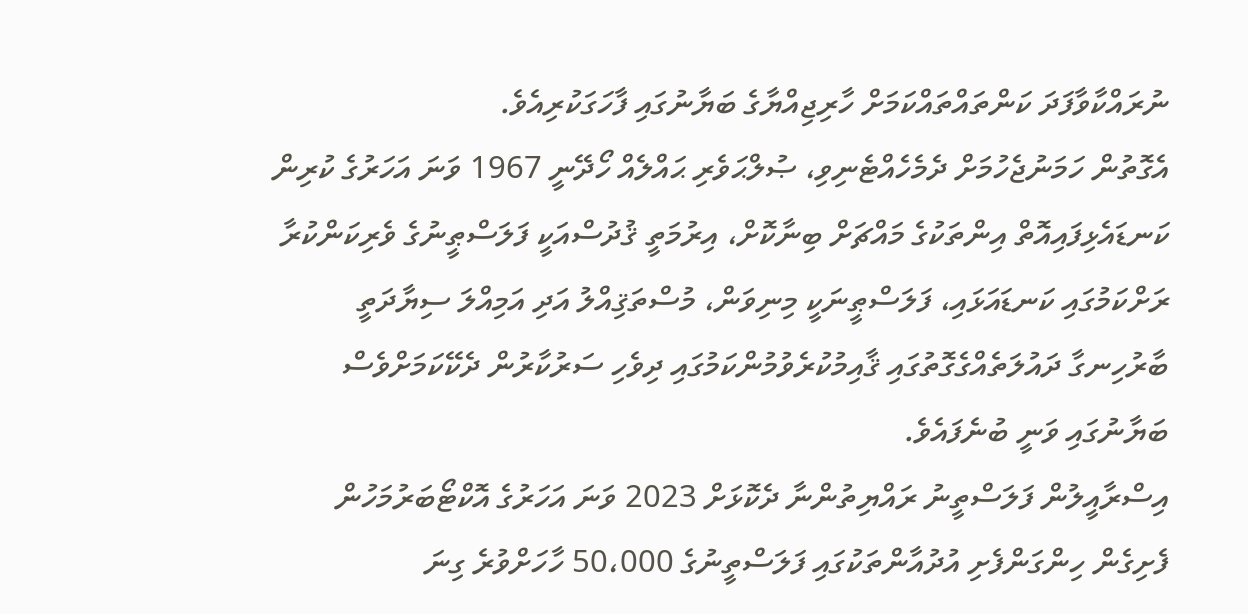ނުރައްކާވާފަދަ ކަންތައްތައްކަމަށް ހާރިޖިއްޔާގެ ބަޔާނުގައި ފާހަގަކުރިއެވެ.
އެގޮތުން ހަމަނުޖެހުމަށް ދެމެހެއްޓެނިވި، ޞުލްޙަވެރި ޙައްލެއް ހޯދޭނީ 1967 ވަނަ އަހަރުގެ ކުރިން ކަނޑައެޅިފައިއޮތް އިންތަކުގެ މައްޗަށް ބިނާކޮށް، އިރުމަތީ ޤުދުސްއަކީ ފަލަސްޠީނުގެ ވެރިކަންކުރާ ރަށްކަމުގައި ކަނޑައަޅައި، ފަލަސްޠީނަކީ މިނިވަން، މުސްތަޤިއްލު އަދި އަމިއްލަ ސިޔާދަތީ ބާރުހިނގާ ދައުލަތެއްގެގޮތުގައި ޤާއިމުކުރެވުމުންކަމުގައި ދިވެހި ސަރުކާރުން ދެކޭކަމަށްވެސް ބަޔާނުގައި ވަނީ ބުނެފައެވެ.
އިސްރާއީލުން ފަލަސްތީނު ރައްޔިތުންނާ ދެކޮޅަށް 2023 ވަނަ އަހަރުގެ އޮކްޓޯބަރުމަހުން ފެށިގެން ހިންގަންފެށި އުދުއާންތަކުގައި ފަލަސްތީނުގެ 50،000 ހާހަށްވުރެ ގިނަ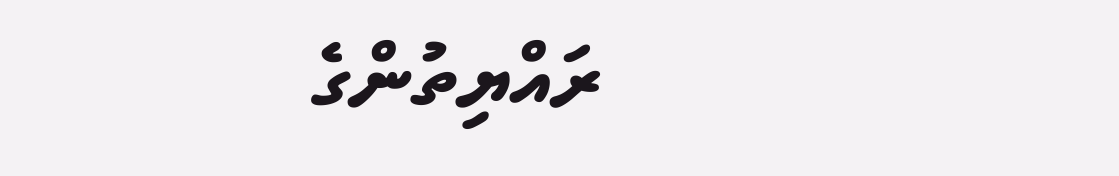ރައްޔިތުންގެ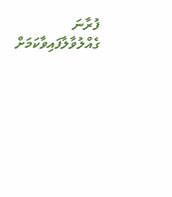ފުރާނަ ގެއްލުވާލާފައިވާކަމަށް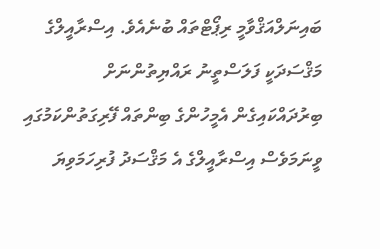ބައިނަލްއަޤްވާމީ ރިޕޯޓްތައް ބުނެއެވެ. އިސްރާއީލްގެ މަޤްސަދަކީ ފަލަސްތީނު ރައްޔިތުންނަށް ބިރުދައްކައިގެން އެމީހުންގެ ބިންތައް ފޭރިގަތުންކަމުގައި ވީނަމަވެސް އިސްރާއީލްގެ އެ މަޤްސަދު ފުރިހަމަވިޔަ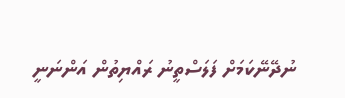ނުދޭނޭކަމަށް ފަލަސްތީނު ރައްޔިތުން އަންނަނީ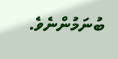ބުނަމުންނެވެ.